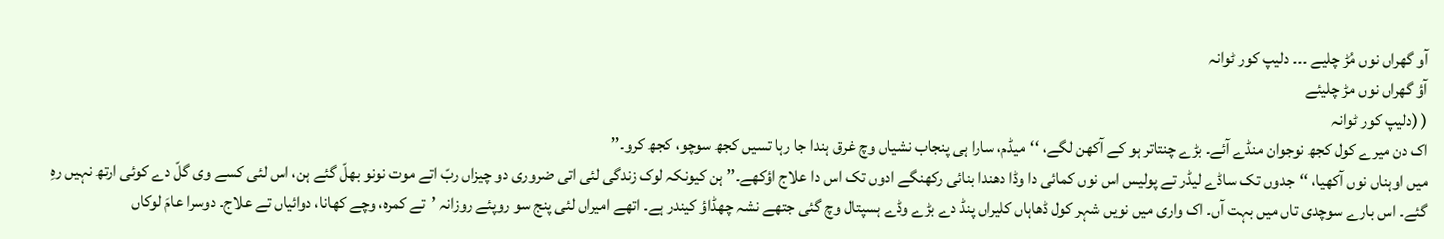آو گھراں نوں مُڑ چلیے ۔۔۔ دلیپ کور ٹوانہ
آؤ گھراں نوں مڑ چلیئے
( (دلیپ کور ٹوانہ
اک دن میرے کول کجھ نوجوان منڈے آئے۔ بڑے چنتاتر ہو کے آکھن لگے، ‘‘میڈم، سارا ہی پنجاب نشیاں وچ غرق ہندا جا رہا تسیں کجھ سوچو، کجھ کرو۔’’
میں اوہناں نوں آکھیا، ‘‘جدوں تک ساڈے لیڈر تے پولیس اس نوں کمائی دا وڈا دھندا بنائی رکھنگے ادوں تک اس دا علاج اؤکھے۔’’ ہن کیونکہ لوک زندگی لئی اتی ضروری دو چیزاں ربّ اتے موت نونو بھلّ گئے ہن، اس لئی کسے وی گلّ دے کوئی ارتھ نہیں رہِ گئے۔ اس بارے سوچدی تاں میں بہت آں۔ اک واری میں نویں شہر کول ڈھاہاں کلیراں پنڈ دے بڑے وڈے ہسپتال وچ گئی جتھے نشہ چھڈاؤ کیندر ہے۔ اتھے امیراں لئی پنج سو روپئے روزانہ ’تے کمرہ، وچے کھانا، دوائیاں تے علاج۔ دوسرا عامَ لوکاں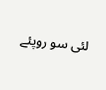لئی سو روپئے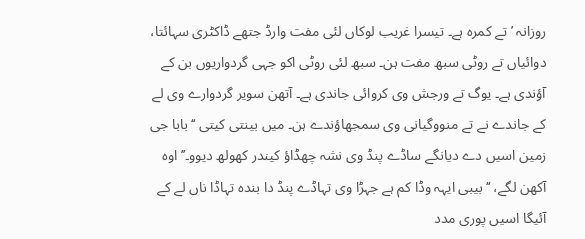روزانہ ’تے کمرہ ہے۔ تیسرا غریب لوکاں لئی مفت وارڈ جتھے ڈاکٹری سہائتا، دوائیاں تے روٹی سبھ مفت ہن۔ سبھ لئی روٹی اکو جہی گردواریوں بن کے آؤندی ہے۔ یوگ تے ورجش وی کروائی جاندی ہے۔ آتھن سویر گردوارے وی لے کے جاندے نے تے منووگیانی وی سمجھاؤندے ہن۔ میں بینتی کیتی ‘‘بابا جی زمین اسیں دے دیانگے ساڈے پنڈ وی نشہ چھڈاؤ کیندر کھولھ دیوو۔’’ اوہ آکھن لگے، ‘‘بیبی ایہہ وڈا کم ہے جہڑا وی تہاڈے پنڈ دا بندہ تہاڈا ناں لے کے آئیگا اسیں پوری مدد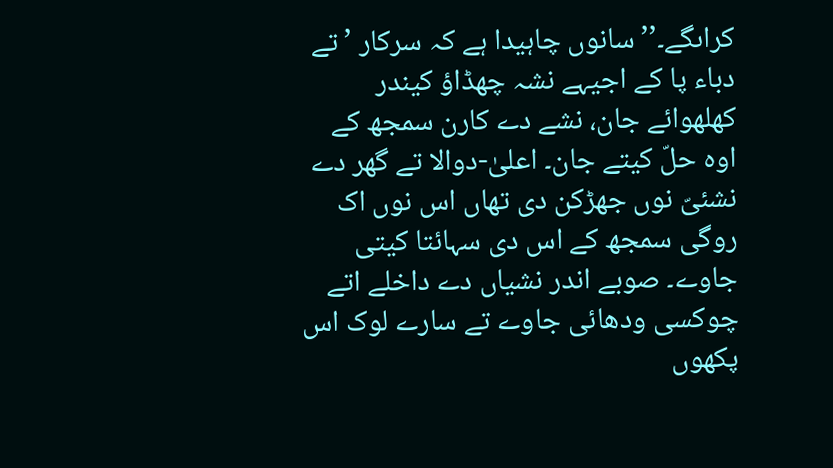کراںگے۔’’ سانوں چاہیدا ہے کہ سرکار ’تے دباء پا کے اجیہے نشہ چھڈاؤ کیندر کھلھوائے جان، نشے دے کارن سمجھ کے اوہ حلّ کیتے جان۔ اعلیٰ-دوالا تے گھر دے نشئیّ نوں جھڑکن دی تھاں اس نوں اک روگی سمجھ کے اس دی سہائتا کیتی جاوے۔ صوبے اندر نشیاں دے داخلے اتے چوکسی ودھائی جاوے تے سارے لوک اس پکھوں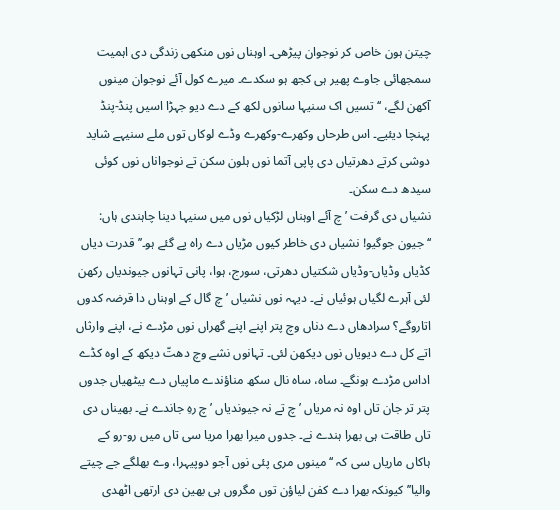چیتن ہون خاص کر نوجوان پیڑھی۔ اوہناں نوں منکھی زندگی دی اہمیت سمجھائی جاوے پھیر ہی کجھ ہو سکدے۔ میرے کول آئے نوجوان مینوں آکھن لگے، ‘‘تسیں اک سنیہا سانوں لکھ کے دے دیو جہڑا اسیں پنڈ-پنڈ پہنچا دیئیے۔ اس طرحاں وکھرے-وکھرے وڈے لوکاں توں ملے سنیہے شاید دوشی کرتے دھرتیاں دی پاپی آتما نوں ہلون سکن تے نوجواناں نوں کوئی سیدھ دے سکن۔
نشیاں دی گرفت ’چ آئے اوہناں لڑکیاں نوں میں سنیہا دینا چاہندی ہاں: ‘‘جیون جوگیو! نشیاں دی خاطر کیوں مڑیاں دے راہ پے گئے ہو۔’’ قدرت دیاں کڈیاں وڈیاں-وڈیاں شکتیاں دھرتی، سورج، ہوا، پانی تہانوں جیوندیاں رکھن لئی آہرے لگیاں ہوئیاں نے۔ دیہہ نوں نشیاں ’چ گال کے اوہناں دا قرضہ کدوں اتاروگے؟ سرادھاں دے دناں وچ پتر اپنے اپنے گھراں نوں مڑدے نے، اپنے وارثاں اتے کل دے دیویاں نوں دیکھن لئی۔ تہانوں نشے وچ دھتّ دیکھ کے اوہ کڈے اداس مڑدے ہونگے۔ ساہ، ساہ نال سکھ مناؤندے ماپیاں دے بیٹھیاں جدوں پتر تر جان تاں اوہ نہ مریاں ’چ تے نہ جیوندیاں ’چ رہِ جاندے نے۔ بھیناں دی تاں طاقت ہی بھرا ہندے نے۔ جدوں میرا بھرا مریا سی تاں میں رو-رو کے ہاکاں ماریاں سی کہ ‘‘مینوں مری پئی نوں آجو دوپیہرا، وے بھلگے جے چیتے والیا’’ کیونکہ بھرا دے کفن لیاؤن توں مگروں ہی بھین دی ارتھی اٹھدی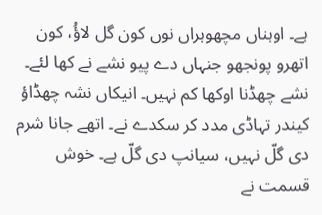ہے۔ اوہناں مچھوہراں نوں کون گل لاؤُ، کون اتھرو پونجھو جنہاں دے پیو نشے نے کھا لئے۔
نشے چھڈنا اوکھا کم نہیں۔ انیکاں نشہ چھڈاؤ کیندر تہاڈی مدد کر سکدے نے۔ اتھے جانا شرم دی گلّ نہیں، سیانپ دی گلّ ہے۔ خوش قسمت نے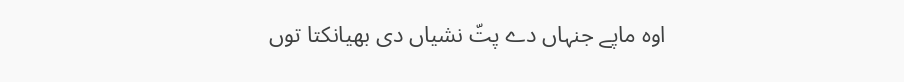اوہ ماپے جنہاں دے پتّ نشیاں دی بھیانکتا توں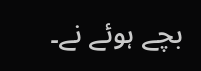بچے ہوئے نے۔